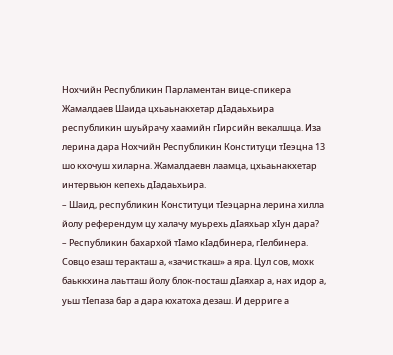Нохчийн Республикин Парламентан вице-спикера Жамалдаев Шаида цхьаьнакхетар дIадаьхьира республикин шуьйрачу хаамийн гIирсийн векалшца. Иза лерина дара Нохчийн Республикин Конституци тIеэцна 13 шо кхочуш хиларна. Жамалдаевн лаамца, цхьаьнакхетар интервьюн кепехь дIадаьхьира.
– Шаид, республикин Конституци тIеэцарна лерина хилла йолу референдум цу халачу муьрехь дIаяхьар хIун дара?
– Республикин бахархой тIамо кIадбинера, гIелбинера. Совцо езаш теракташ а, «зачисткаш» а яра. Цул сов, мохк баьккхина лаьтташ йолу блок-посташ дIаяхар а, нах идор а, уьш тIепаза бар а дара юхатоха дезаш. И дерриге а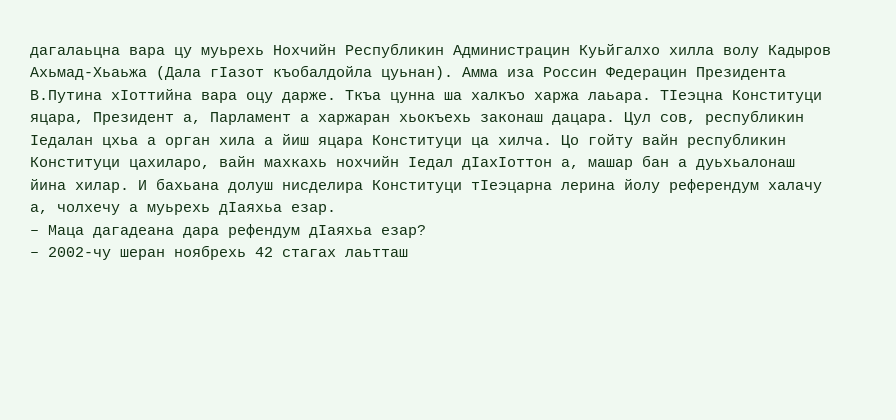дагалаьцна вара цу муьрехь Нохчийн Республикин Администрацин Куьйгалхо хилла волу Кадыров Ахьмад-Хьаьжа (Дала гIазот къобалдойла цуьнан). Амма иза Россин Федерацин Президента В.Путина хIоттийна вара оцу дарже. Ткъа цунна ша халкъо харжа лаьара. ТIеэцна Конституци яцара, Президент а, Парламент а харжаран хьокъехь законаш дацара. Цул сов, республикин Iедалан цхьа а орган хила а йиш яцара Конституци ца хилча. Цо гойту вайн республикин Конституци цахиларо, вайн махкахь нохчийн Iедал дIахIоттон а, машар бан а дуьхьалонаш йина хилар. И бахьана долуш нисделира Конституци тIеэцарна лерина йолу референдум халачу а, чолхечу а муьрехь дIаяхьа езар.
– Маца дагадеана дара рефендум дIаяхьа езар?
– 2002-чу шеран ноябрехь 42 стагах лаьтташ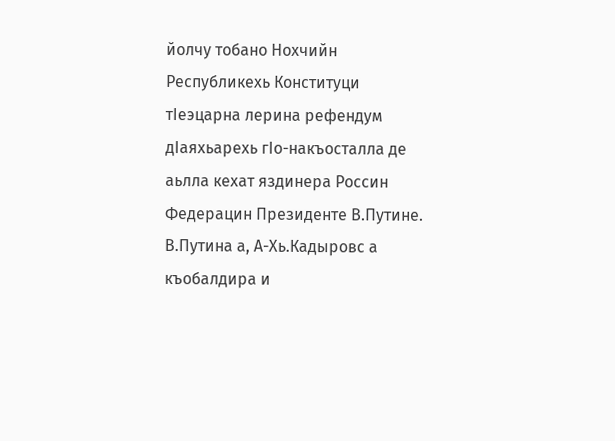йолчу тобано Нохчийн Республикехь Конституци тIеэцарна лерина рефендум дIаяхьарехь гIо-накъосталла де аьлла кехат яздинера Россин Федерацин Президенте В.Путине. В.Путина а, А-Хь.Кадыровс а къобалдира и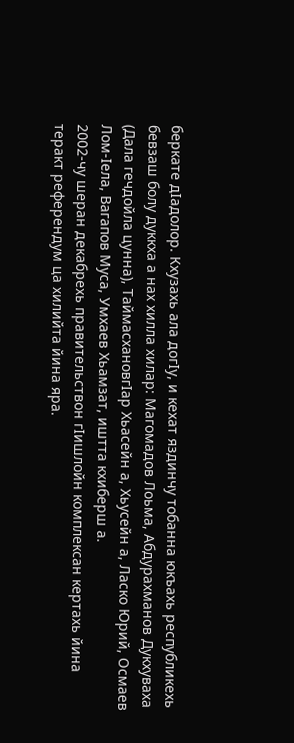беркате дIадолор. Кхузахь ала догIу, и кехат яздинчу тобанна юкъахь республикехь бевзаш болу дуккха а нах хилла хилар: Магомадов Лоьма, Абдурахманов Дукхуваха (Дала гечдойла цунна), ТаймасхановгIар Хьасейн а, Хьусейн а, Ласко Юрий, Осмаев Лом-Iела, Вагапов Муса, Умхаев Хьамзат, иштта кхиберш а.
2002-чу шеран декабрехь правительствон гIишлойн комплексан кертахь йина теракт референдум ца хилийта йина яра.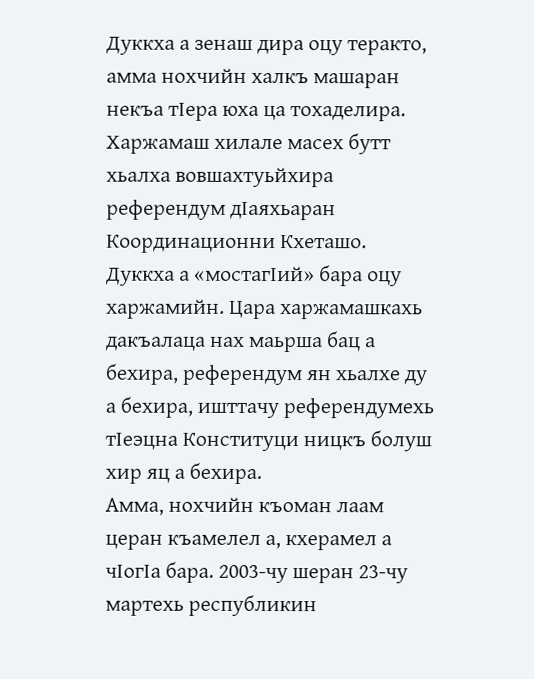Дуккха а зенаш дира оцу теракто, амма нохчийн халкъ машаран некъа тIера юха ца тохаделира. Харжамаш хилале масех бутт хьалха вовшахтуьйхира референдум дIаяхьаран Координационни Кхеташо.
Дуккха а «мостагIий» бара оцу харжамийн. Цара харжамашкахь дакъалаца нах маьрша бац а бехира, референдум ян хьалхе ду а бехира, ишттачу референдумехь тIеэцна Конституци ницкъ болуш хир яц а бехира.
Амма, нохчийн къоман лаам церан къамелел а, кхерамел а чIогIа бара. 2003-чу шеран 23-чу мартехь республикин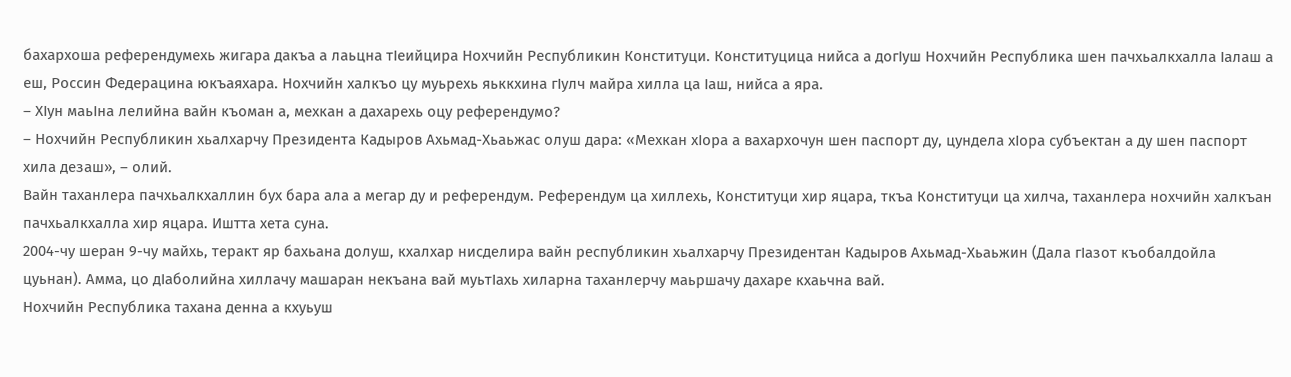бахархоша референдумехь жигара дакъа а лаьцна тIеийцира Нохчийн Республикин Конституци. Конституцица нийса а догIуш Нохчийн Республика шен пачхьалкхалла Iалаш а еш, Россин Федерацина юкъаяхара. Нохчийн халкъо цу муьрехь яьккхина гIулч майра хилла ца Iаш, нийса а яра.
– ХIун маьIна лелийна вайн къоман а, мехкан а дахарехь оцу референдумо?
– Нохчийн Республикин хьалхарчу Президента Кадыров Ахьмад-Хьаьжас олуш дара: «Мехкан хIора а вахархочун шен паспорт ду, цундела хIора субъектан а ду шен паспорт хила дезаш», – олий.
Вайн таханлера пачхьалкхаллин бух бара ала а мегар ду и референдум. Референдум ца хиллехь, Конституци хир яцара, ткъа Конституци ца хилча, таханлера нохчийн халкъан пачхьалкхалла хир яцара. Иштта хета суна.
2004-чу шеран 9-чу майхь, теракт яр бахьана долуш, кхалхар нисделира вайн республикин хьалхарчу Президентан Кадыров Ахьмад-Хьаьжин (Дала гIазот къобалдойла цуьнан). Амма, цо дIаболийна хиллачу машаран некъана вай муьтIахь хиларна таханлерчу маьршачу дахаре кхаьчна вай.
Нохчийн Республика тахана денна а кхуьуш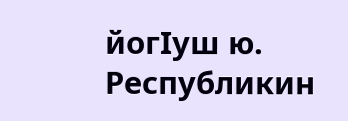йогIуш ю. Республикин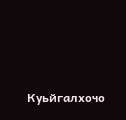Куьйгалхочо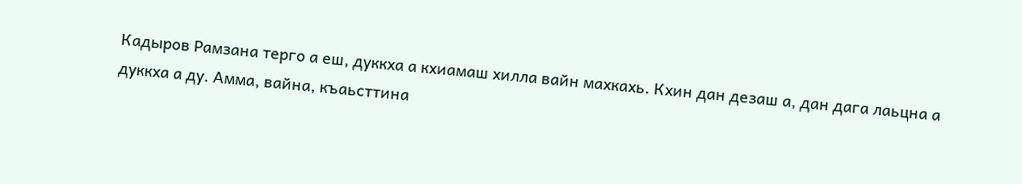Кадыров Рамзана терго а еш, дуккха а кхиамаш хилла вайн махкахь. Кхин дан дезаш а, дан дага лаьцна а дуккха а ду. Амма, вайна, къаьсттина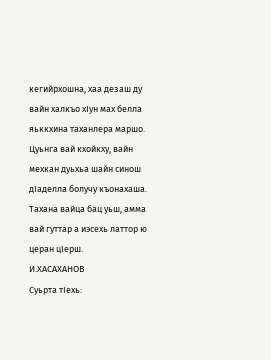кегийрхошна, хаа дезаш ду вайн халкъо хIун мах белла яьккхина таханлера маршо.
Цуьнга вай кхойкху, вайн мехкан дуьхьа шайн синош дIаделла болучу къонахаша. Тахана вайца бац уьш, амма вай гуттар а иэсехь латтор ю церан цIерш.
И.ХАСАХАНОВ
Суьрта тIехь: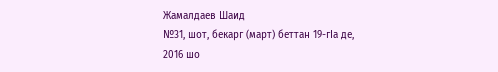Жамалдаев Шаид
№31, шот, бекарг (март) беттан 19-гIа де, 2016 шо